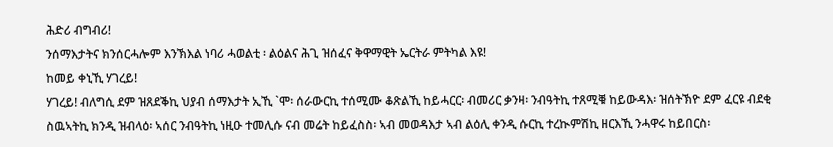ሕድሪ ብግብሪ!
ንሰማእታትና ክንሰርሓሎም እንኽእል ነባሪ ሓወልቲ ፡ ልዕልና ሕጊ ዝሰፈና ቅዋማዊት ኤርትራ ምትካል እዩ!
ከመይ ቀኒኺ ሃገረይ!
ሃገረይ! ብለግሲ ደም ዝጸደቕኪ ህያብ ሰማእታት ኢኺ `ሞ፡ ሰራውርኪ ተሰሚሙ ቆጽልኺ ከይሓርር፡ ብመሪር ቃንዛ፡ ንብዓትኪ ተጸሚቑ ከይውዳእ፡ ዝሰትኽዮ ደም ፈርዩ ብደቂ ስዉኣትኪ ክንዲ ዝብላዕ፡ ኣሰር ንብዓትኪ ነዚዑ ተመሊሱ ናብ መሬት ከይፈስስ፡ ኣብ መወዳእታ ኣብ ልዕሊ ቀንዲ ሱርኪ ተረኲምሽኪ ዘርእኺ ንሓዋሩ ከይበርስ፡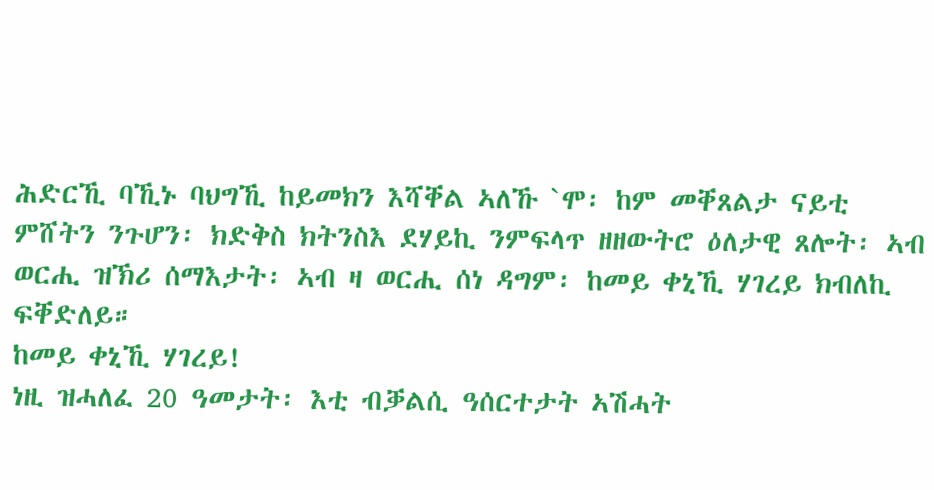ሕድርኺ ባኺኑ ባህግኺ ከይመክን እሻቐል ኣለኹ `ሞ፡ ከም መቐጸልታ ናይቲ ምሸትን ንጉሆን፡ ክድቅስ ክትንስእ ደሃይኪ ንምፍላጥ ዘዘውትሮ ዕለታዊ ጸሎት፡ ኣብ ወርሒ ዝኽሪ ሰማእታት፡ ኣብ ዛ ወርሒ ሰነ ዳግም፡ ከመይ ቀኒኺ ሃገረይ ክብለኪ ፍቐድለይ።
ከመይ ቀኒኺ ሃገረይ!
ነዚ ዝሓለፈ 20 ዓመታት፡ እቲ ብቓልሲ ዓሰርተታት ኣሽሓት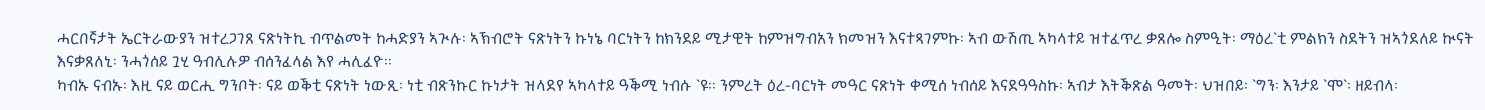ሓርበኛታት ኤርትራውያን ዝተረጋገጸ ናጽነትኪ ብጥልመት ከሓድያን ኣጒሉ፡ ኣኽብሮት ናጽነትን ኩነኔ ባርነትን ከክንደይ ሚታዊት ከምዝግብአን ክመዝን እናተጻገምኩ፡ ኣብ ውሽጢ ኣካላተይ ዝተፈጥረ ቃጸሎ ስምዒት፡ ማዕረ`ቲ ምልክን ስደትን ዝኣጎደለይ ኲናት እናቃጸለኒ፡ ንሓጎሰይ ጓሂ ዓብሊሉዎ ብሰንፈላል እየ ሓሊፈዮ።
ካብኡ ናብኡ፡ እዚ ናይ ወርሒ ግንቦት፡ ናይ ወቕቲ ናጽነት ነውጺ፡ ነቲ ብጽንኩር ኩነታት ዝላደየ ኣካላተይ ዓቕሚ ነብሱ `ዩ። ንምረት ዕረ-ባርነት መዓር ናጽነት ቀሚሰ ነብሰይ እናደዓዓስኩ፡ ኣብታ እትቕጽል ዓመት፡ ህዝበይ፡ `ግን፡ እንታይ `ሞ`፡ ዘይብላ፡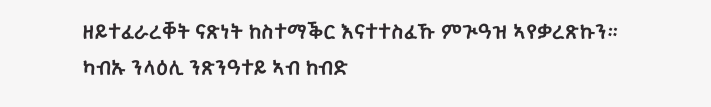ዘይተፈራረቐት ናጽነት ከስተማቕር እናተተስፈኹ ምጒዓዝ ኣየቃረጽኩን።
ካብኡ ንላዕሊ ንጽንዓተይ ኣብ ከብድ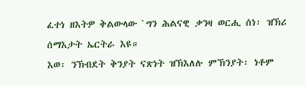ፈተነ ዘእትዎ ቅልውላው `ግን ሕልናዊ ቃንዛ ወርሒ ሰነ፡ ዝኽሪ ሰማእታት ኤርትራ እዩ።
እወ፡ ንኽብደት ቅንያት ናጽነት ዝኽእለሉ ምኽንያት፡ ነቶም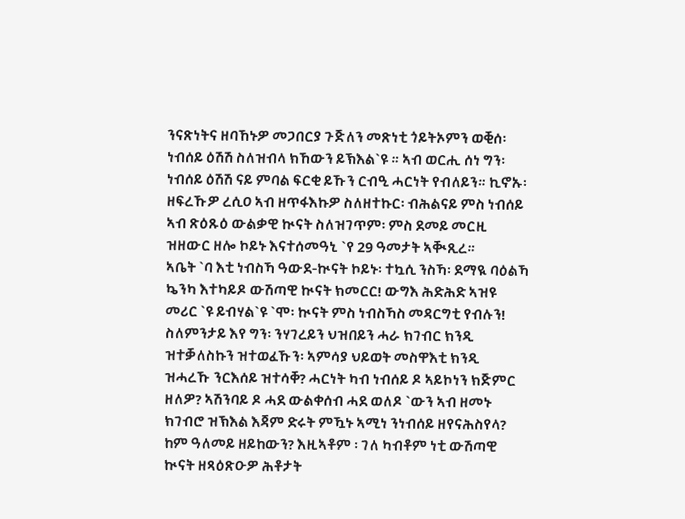ንናጽነትና ዘባኸኑዎ መጋበርያ ጉጅለን መጽነቲ ጎይትኦምን ወቒሰ፡ ነብሰይ ዕሽሽ ስለዝብላ ክኸውን ይኽእል`ዩ ። ኣብ ወርሒ ሰነ ግን፡ ነብሰይ ዕሽሽ ናይ ምባል ፍርቂ ይኹን ርብዒ ሓርነት የብለይን። ኪኖኡ፡ ዘፍረኹዎ ረሲዐ ኣብ ዘጥፋእኩዎ ስለዘተኩር፡ ብሕልናይ ምስ ነብሰይ ኣብ ጽዕጹዕ ውልቃዊ ኲናት ስለዝገጥም፡ ምስ ደመይ መርዚ ዝዘውር ዘሎ ኮይኑ እናተሰመዓኒ `የ 29 ዓመታት ኣቚጺረ።
ኣቤት `ባ እቲ ነብስኻ ዓውደ-ኲናት ኮይኑ፡ ተኳሲ ንስኻ፡ ደማዪ ባዕልኻ ኴንካ እተካይዶ ውሽጣዊ ኲናት ክመርር! ውግእ ሕድሕድ ኣዝዩ መሪር `ዩ ይብሃል`ዩ `ሞ፡ ኲናት ምስ ነብስኻስ መዳርግቲ የብሉን!
ስለምንታይ እየ ግን፡ ንሃገረይን ህዝበይን ሓራ ክገብር ክንዲ ዝተቓለስኩን ዝተወፈኹን፡ ኣምሳያ ህይወት መስዋእቲ ክንዲ ዝሓረኹ ንርእሰይ ዝተሳቐ? ሓርነት ካብ ነብሰይ ዶ ኣይኮነን ክጅምር ዘለዎ? ኣሽንባይ ዶ ሓደ ውልቀሰብ ሓደ ወለዶ `ውን ኣብ ዘመኑ ክገብሮ ዝኽእል እጃም ድሩት ምዃኑ ኣሚነ ንነብሰይ ዘየናሕስየላ? ከም ዓለመይ ዘይከውን? እዚኣቶም ፡ ገለ ካብቶም ነቲ ውሽጣዊ ኲናት ዘጻዕጽዑዎ ሕቶታት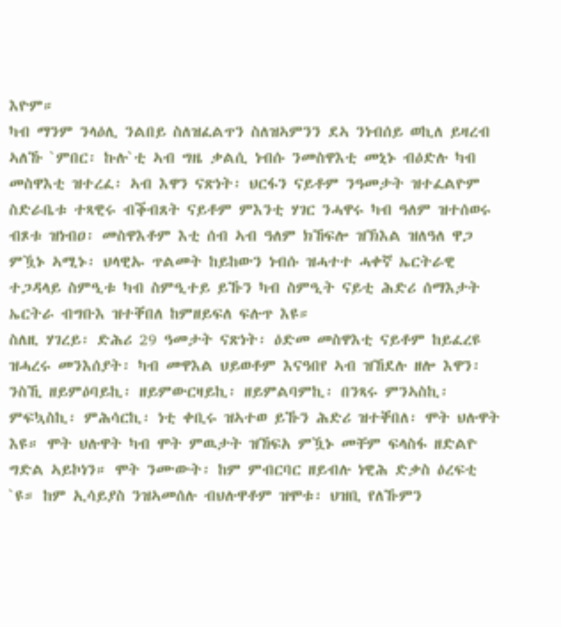እዮም።
ካብ ማንም ንላዕሊ ንልበይ ስለዝፈልጥን ስለዝኣምንን ደኣ ንነብሰይ ወኪለ ይዛረብ ኣለኹ `ምበር፡ ኩሉ`ቲ ኣብ ግዜ ቃልሲ ነብሱ ንመስዋእቲ መኒኑ ብዕድሉ ካብ መስዋእቲ ዝተረፈ፡ ኣብ እዋን ናጽነት፡ ህርፋን ናይቶም ንዓመታት ዝተፈልዮም ስድራቤቱ ተጻዊሩ ብቕብጸት ናይቶም ምእንቲ ሃገር ንሓዋሩ ካብ ዓለም ዝተሰወሩ ብጾቱ ዝነብዐ፡ መስዋእቶም እቲ ሰብ ኣብ ዓለም ክኸፍሎ ዝኽእል ዝለዓለ ዋጋ ምዃኑ ኣሚኑ፡ ህላዊኡ ጥልመት ከይከውን ነብሱ ዝሓተተ ሓቀኛ ኤርትራዊ ተጋዳላይ ስምዒቱ ካብ ስምዒተይ ይኹን ካብ ስምዒት ናይቲ ሕድሪ ሰማእታት ኤርትራ ብግቡእ ዝተቐበለ ከምዘይፍለ ፍሉጥ እዩ።
ስለዚ ሃገረይ፡ ድሕሪ 29 ዓመታት ናጽነት፡ ዕድመ መስዋእቲ ናይቶም ከይፈረዩ ዝሓረሩ መንእሰያት፡ ካብ መዋእል ህይወቶም እናዓበየ ኣብ ዝኸደሉ ዘሎ እዋን፡ ንስኺ ዘይምዕባይኪ፡ ዘይምውርዛይኪ፡ ዘይምልባምኪ፡ በንጻሩ ምንኣስኪ፡ ምፍኳስኪ፡ ምሕሳርኪ፡ ነቲ ቀቢሩ ዝኣተወ ይኹን ሕድሪ ዝተቐበለ፡ ሞት ህሉዋት እዩ። ሞት ህሉዋት ካብ ሞት ምዉታት ዝኸፍአ ምዃኑ መቸም ፍላስፋ ዘድልዮ ግድል ኣይኮነን። ሞት ንሙውት፡ ከም ምብርባር ዘይብሉ ነዊሕ ድቃስ ዕረፍቲ `ዩ። ከም ኢሳይያስ ንዝኣመሰሉ ብህሉዋቶም ዝሞቱ፡ ህዝቢ የለኹምን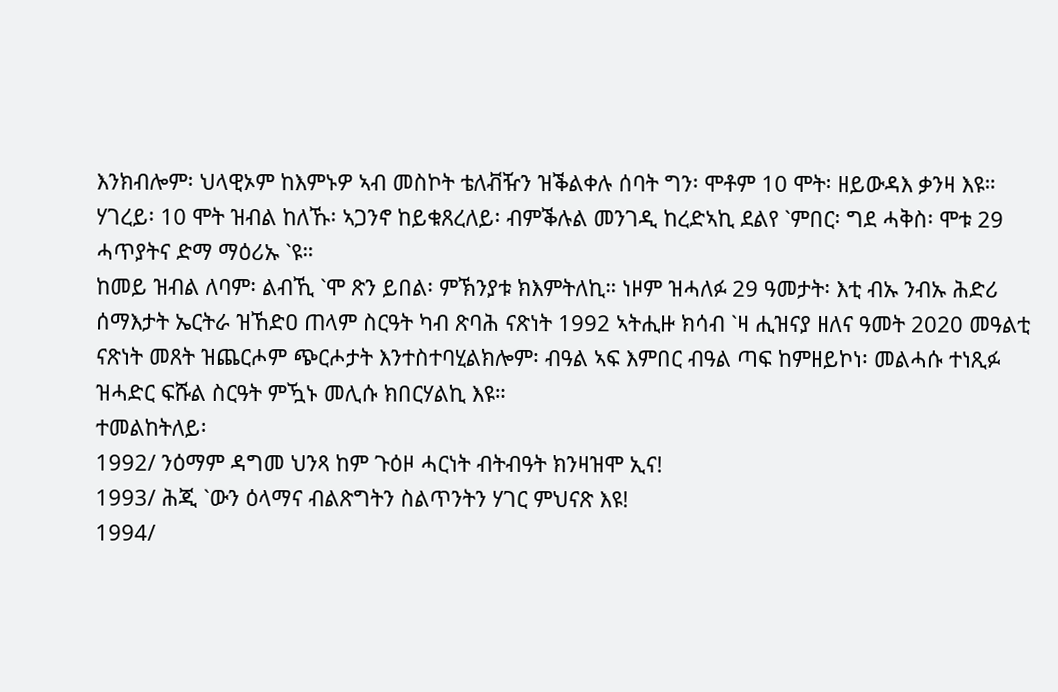እንክብሎም፡ ህላዊኦም ከእምኑዎ ኣብ መስኮት ቴለቭዥን ዝቕልቀሉ ሰባት ግን፡ ሞቶም 10 ሞት፡ ዘይውዳእ ቃንዛ እዩ።
ሃገረይ፡ 10 ሞት ዝብል ከለኹ፡ ኣጋንኖ ከይቁጸረለይ፡ ብምቕሉል መንገዲ ከረድኣኪ ደልየ `ምበር፡ ግደ ሓቅስ፡ ሞቱ 29 ሓጥያትና ድማ ማዕሪኡ `ዩ።
ከመይ ዝብል ለባም፡ ልብኺ `ሞ ጽን ይበል፡ ምኽንያቱ ክእምትለኪ። ነዞም ዝሓለፉ 29 ዓመታት፡ እቲ ብኡ ንብኡ ሕድሪ ሰማእታት ኤርትራ ዝኸድዐ ጠላም ስርዓት ካብ ጽባሕ ናጽነት 1992 ኣትሒዙ ክሳብ `ዛ ሒዝናያ ዘለና ዓመት 2020 መዓልቲ ናጽነት መጸት ዝጨርሖም ጭርሖታት እንተስተባሂልክሎም፡ ብዓል ኣፍ እምበር ብዓል ጣፍ ከምዘይኮነ፡ መልሓሱ ተነጺፉ ዝሓድር ፍሹል ስርዓት ምዃኑ መሊሱ ክበርሃልኪ እዩ።
ተመልከትለይ፡
1992/ ንዕማም ዳግመ ህንጻ ከም ጉዕዞ ሓርነት ብትብዓት ክንዛዝሞ ኢና!
1993/ ሕጂ `ውን ዕላማና ብልጽግትን ስልጥንትን ሃገር ምህናጽ እዩ!
1994/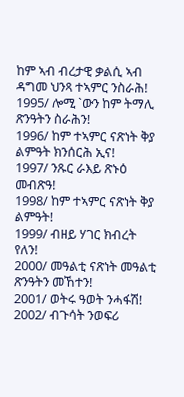ከም ኣብ ብረታዊ ቃልሲ ኣብ ዳግመ ህንጻ ተኣምር ንስራሕ!
1995/ ሎሚ `ውን ከም ትማሊ ጽንዓትን ስራሕን!
1996/ ከም ተኣምር ናጽነት ቅያ ልምዓት ክንሰርሕ ኢና!
1997/ ንጹር ራእይ ጽኑዕ መብጽዓ!
1998/ ከም ተኣምር ናጽነት ቅያ ልምዓት!
1999/ ብዘይ ሃገር ክብረት የለን!
2000/ መዓልቲ ናጽነት መዓልቲ ጽንዓትን መኸተን!
2001/ ወትሩ ዓወት ንሓፋሽ!
2002/ ብጉሳት ንወፍሪ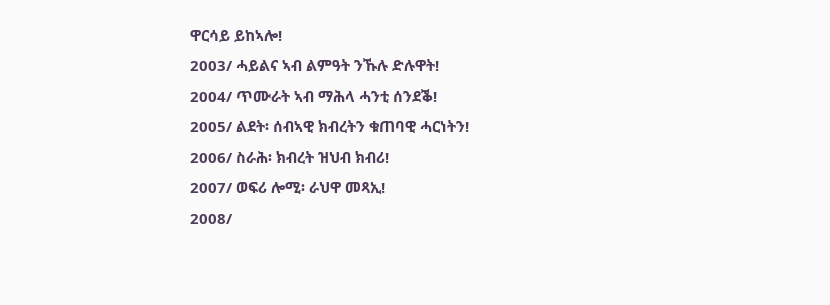ዋርሳይ ይከኣሎ!
2003/ ሓይልና ኣብ ልምዓት ንኹሉ ድሉዋት!
2004/ ጥሙራት ኣብ ማሕላ ሓንቲ ሰንደቕ!
2005/ ልደት፡ ሰብኣዊ ክብረትን ቁጠባዊ ሓርነትን!
2006/ ስራሕ፡ ክብረት ዝህብ ክብሪ!
2007/ ወፍሪ ሎሚ፡ ራህዋ መጻኢ!
2008/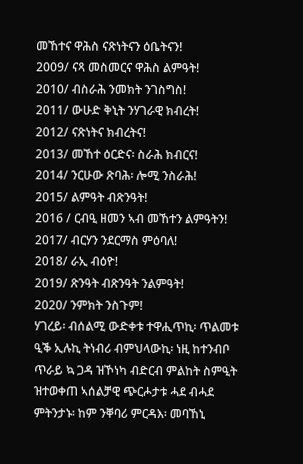መኸተና ዋሕስ ናጽነትናን ዕቤትናን!
2009/ ናጻ መስመርና ዋሕስ ልምዓት!
2010/ ብስራሕ ንመክት ንገስግስ!
2011/ ውሁድ ቅኒት ንሃገራዊ ክብረት!
2012/ ናጽነትና ክብረትና!
2013/ መኸተ ዕርድና፡ ስራሕ ክብርና!
2014/ ንርሁው ጽባሕ፡ ሎሚ ንስራሕ!
2015/ ልምዓት ብጽንዓት!
2016 / ርብዒ ዘመን ኣብ መኸተን ልምዓትን!
2017/ ብርሃን ንደርማስ ምዕባለ!
2018/ ራኢ ብዕዮ!
2019/ ጽንዓት ብጽንዓት ንልምዓት!
2020/ ንምክት ንስጉም!
ሃገረይ፡ ብሰልሚ ውድቀቱ ተዋሒጥኪ፡ ጥልመቱ ዒቕ ኢሉኪ ትነብሪ ብምህላውኪ፡ ነዚ ከተንብቦ ጥራይ ኳ ጋዳ ዝኾነካ ብድርብ ምልከት ስምዒት ዝተወቀጠ ኣሰልቻዊ ጭርሖታቱ ሓደ ብሓደ ምትንታኑ፡ ከም ንቐባሪ ምርዳእ፡ መባኸኒ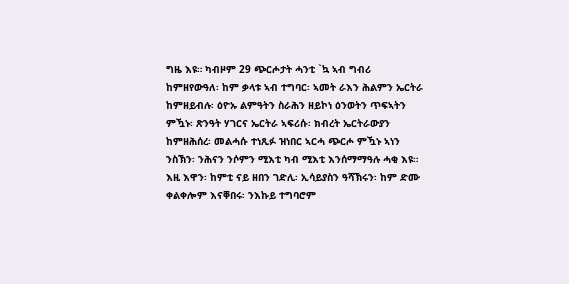ግዜ እዩ። ካብዞም 29 ጭርሖታት ሓንቲ `ኳ ኣብ ግብሪ ከምዘየውዓለ፡ ከም ቃላቱ ኣብ ተግባር፡ ኣመት ራእን ሕልምን ኤርትራ ከምዘይብሉ፡ ዕዮኡ ልምዓትን ስራሕን ዘይኮነ ዕንወትን ጥፍኣትን ምዃኑ፡ ጽንዓት ሃገርና ኤርትራ ኣፍሪሱ፡ ክብረት ኤርትራውያን ከምዘሕሰረ፡ መልሓሱ ተነጺፉ ዝነበር ኣርሓ ጭርሖ ምዃኑ ኣነን ንስኽን፡ ንሕናን ንሶምን ሚእቲ ካብ ሚእቲ እንሰማማዓሉ ሓቂ እዩ።
እዚ እዋን፡ ከምቲ ናይ ዘበን ገድሊ፡ ኢሳይያስን ዓሻኽሩን፡ ከም ድሙ ቀልቀሎም እናቐበሩ፡ ንእኩይ ተግባሮም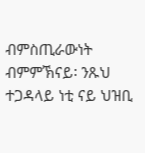ብምስጢራውነት ብምምኽናይ፡ ንጹህ ተጋዳላይ ነቲ ናይ ህዝቢ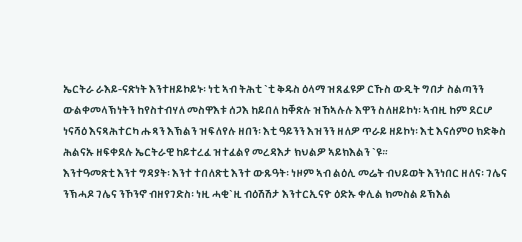ኤርትራ ራእይ-ናጽነት እንተዘይኮይኑ፡ ነቲ ኣብ ትሕቲ `ቲ ቅዱስ ዕላማ ዝጸፈዩዎ ርኹስ ውዲት ግበታ ስልጣንን ውልቀመላኽነትን ከየስተብሃለ መስዋእቱ ሰጋእ ከይበለ ከቐጽሉ ዝኸኣሉሉ እዋን ስለዘይኮነ፡ ኣብዚ ከም ደርሆ ነናሻዕ እናጻሕተርካ ሑጻን እኽልን ዝፍለየሉ ዘበን፡ እቲ ዓይንን እዝንን ዘለዎ ጥራይ ዘይኮነ፡ እቲ እናሰምዐ ክድቅስ ሕልናኡ ዘፍቀደሉ ኤርትራዊ ከይተረፈ ዝተፈልየ መረዳእታ ክህልዎ ኣይክእልን `ዩ።
እንተዓመጽቲ እንተ ግዳያት፡ እንተ ተበለጽቲ እንተ ውጹዓት፡ ነዞም ኣብ ልዕሊ መሬት ብህይወት እንነበር ዘለና፡ ገሌና ንኽሓዶ ገሌና ንኾንኖ ብዘየገድስ፡ ነዚ ሓቂ`ዚ ብዕሽሽታ እንተርኢናዮ ዕድኡ ቀሊል ክመስል ይኽእል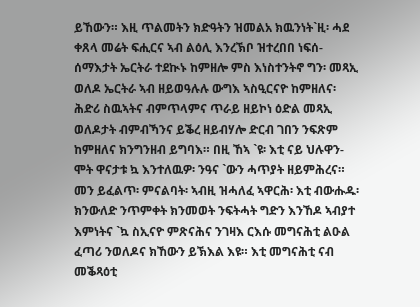ይኸውን። እዚ ጥልመትን ክድዓትን ዝመልአ ክዉንነት`ዚ፡ ሓደ ቀጸላ መሬት ፍሒርና ኣብ ልዕሊ እንረኽቦ ዝተረበበ ነፍሰ-ሰማእታት ኤርትራ ተደኲኑ ከምዘሎ ምስ እነስተንትኖ ግን፡ መጻኢ ወለዶ ኤርትራ ኣብ ዘይወዓሉሉ ውግእ ኣስዒርናዮ ከምዘለና፡ ሕድሪ ስዉኣትና ብምጥላምና ጥራይ ዘይኮነ ዕድል መጻኢ ወለዶታት ብምብኻንና ይቕረ ዘይብሃሎ ድርብ ገበን ንፍጽም ከምዘለና ክንግንዘብ ይግባእ። በዚ ኸኣ `ዩ፡ እቲ ናይ ህሉዋን-ሞት ዋናታቱ ኳ እንተለዉዎ፡ ንዓና `ውን ሓጥያት ዘይምሕረና።
መን ይፈልጥ፡ ምናልባት፡ ኣብዚ ዝሓለፈ ኣዋርሕ፡ እቲ ብውሑዱ፡ ክንውለድ ንጥምቀት ክንመወት ንፍትሓት ግድን እንኸዶ ኣብያተ እምነትና `ኳ ስኢናዮ ምጽናሕና ንገዛእ ርእሱ መግናሕቲ ልዑል ፈጣሪ ንወለዶና ክኸውን ይኽእል እዩ። እቲ መግናሕቲ ናብ መቕጻዕቲ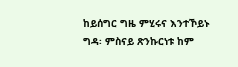ከይሰግር ግዜ ምሂሩና እንተኾይኑ ግዳ፡ ምስናይ ጽንኩርነቱ ከም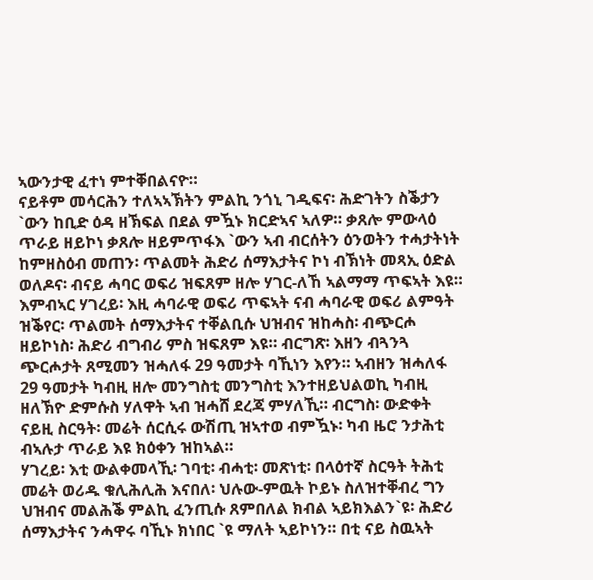ኣውንታዊ ፈተነ ምተቐበልናዮ።
ናይቶም መሳርሕን ተለኣኣኽትን ምልኪ ንጎኒ ገዲፍና፡ ሕድገትን ስቕታን `ውን ከቢድ ዕዳ ዘኽፍል በደል ምዃኑ ክርድኣና ኣለዎ። ቃጸሎ ምውላዕ ጥራይ ዘይኮነ ቃጸሎ ዘይምጥፋእ `ውን ኣብ ብርሰትን ዕንወትን ተሓታትነት ከምዘስዕብ መጠን፡ ጥልመት ሕድሪ ሰማእታትና ኮነ ብኽነት መጻኢ ዕድል ወለዶና፡ ብናይ ሓባር ወፍሪ ዝፍጸም ዘሎ ሃገር-ለኸ ኣልማማ ጥፍኣት እዩ።
እምብኣር ሃገረይ፡ እዚ ሓባራዊ ወፍሪ ጥፍኣት ናብ ሓባራዊ ወፍሪ ልምዓት ዝቕየር፡ ጥልመት ሰማእታትና ተቐልቢሱ ህዝብና ዝከሓስ፡ ብጭርሖ ዘይኮነስ፡ ሕድሪ ብግብሪ ምስ ዝፍጸም እዩ። ብርግጽ፡ እዘን ብጓንጓ ጭርሖታት ጸሚመን ዝሓለፋ 29 ዓመታት ባኺነን እየን። ኣብዘን ዝሓለፋ 29 ዓመታት ካብዚ ዘሎ መንግስቲ መንግስቲ እንተዘይህልወኪ ካብዚ ዘለኽዮ ድምሱስ ሃለዋት ኣብ ዝሓሸ ደረጃ ምሃለኺ። ብርግስ፡ ውድቀት ናይዚ ስርዓት፡ መሬት ሰርሲሩ ውሽጢ ዝኣተወ ብምዃኑ፡ ካብ ዜሮ ንታሕቲ ብኣሉታ ጥራይ እዩ ክዕቀን ዝከኣል።
ሃገረይ፡ እቲ ውልቀመላኺ፡ ገባቲ፡ ብሓቲ፡ መጽነቲ፡ በላዕተኛ ስርዓት ትሕቲ መሬት ወሪዱ ቁሊሕሊሕ እናበለ፡ ህሉው-ምዉት ኮይኑ ስለዝተቐብረ ግን ህዝብና መልሕቕ ምልኪ ፈንጢሱ ጸምበለል ክብል ኣይክእልን`ዩ፡ ሕድሪ ሰማእታትና ንሓዋሩ ባኺኑ ክነበር `ዩ ማለት ኣይኮነን። በቲ ናይ ስዉኣት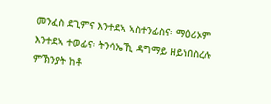መንፈስ ደጊምና እንተደኣ ኣስተንፊስና፡ ማዕሪኦም እንተደኣ ተወፊና፡ ትንሳኤኺ ዳግማይ ዘይነበስረሉ ምኽንያት ከቶ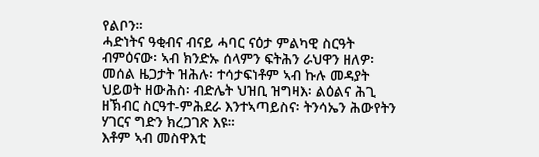የልቦን።
ሓድነትና ዓቂብና ብናይ ሓባር ናዕታ ምልካዊ ስርዓት ብምዕናው፡ ኣብ ክንድኡ ሰላምን ፍትሕን ራህዋን ዘለዎ፡ መሰል ዜጋታት ዝሕሉ፡ ተሳታፍነቶም ኣብ ኩሉ መዳያት ህይወት ዘውሕስ፡ ብድሌት ህዝቢ ዝግዛእ፡ ልዕልና ሕጊ ዘኽብር ስርዓተ-ምሕደራ እንተኣጣይስና፡ ትንሳኤን ሕውየትን ሃገርና ግድን ክረጋገጽ እዩ።
እቶም ኣብ መስዋእቲ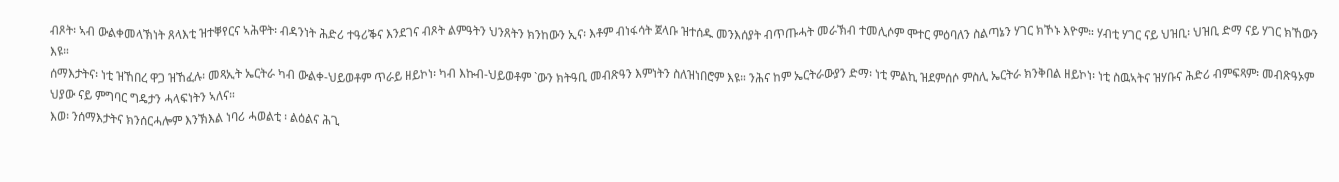ብጾት፡ ኣብ ውልቀመላኽነት ጸላእቲ ዝተቐየርና ኣሕዋት፡ ብዳንነት ሕድሪ ተዓሪቕና እንደገና ብጾት ልምዓትን ህንጸትን ክንከውን ኢና፡ እቶም ብነፋሳት ጀላቡ ዝተሰዱ መንእሰያት ብጥጡሓት መራኽብ ተመሊሶም ሞተር ምዕባለን ስልጣኔን ሃገር ክኾኑ እዮም። ሃብቲ ሃገር ናይ ህዝቢ፡ ህዝቢ ድማ ናይ ሃገር ክኸውን እዩ።
ሰማእታትና፡ ነቲ ዝኸበረ ዋጋ ዝኸፈሉ፡ መጻኢት ኤርትራ ካብ ውልቀ-ህይወቶም ጥራይ ዘይኮነ፡ ካብ እኩብ-ህይወቶም `ውን ክትዓቢ መብጽዓን እምነትን ስለዝነበሮም እዩ። ንሕና ከም ኤርትራውያን ድማ፡ ነቲ ምልኪ ዝደምሰሶ ምስሊ ኤርትራ ክንቅበል ዘይኮነ፡ ነቲ ስዉኣትና ዝሃቡና ሕድሪ ብምፍጻም፡ መብጽዓኦም ህያው ናይ ምግባር ግዴታን ሓላፍነትን ኣለና።
እወ፡ ንሰማእታትና ክንሰርሓሎም እንኽእል ነባሪ ሓወልቲ ፡ ልዕልና ሕጊ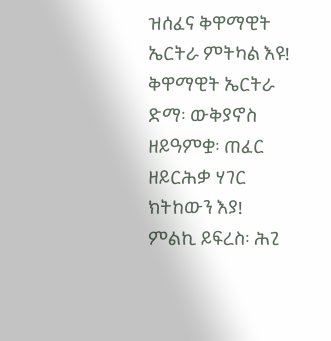ዝሰፈና ቅዋማዊት ኤርትራ ምትካል እዩ! ቅዋማዊት ኤርትራ ድማ፡ ውቅያኖስ ዘይዓምቋ፡ ጠፈር ዘይርሕቃ ሃገር ክትከውን እያ!
ምልኪ ይፍረስ፡ ሕጊ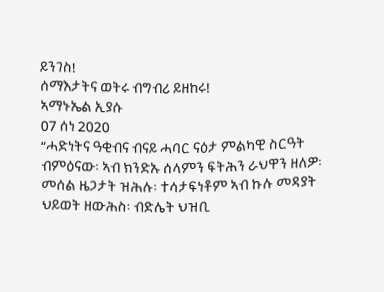ይንገስ!
ሰማእታትና ወትሩ ብግብሪ ይዘከሩ!
ኣማኑኤል ኢያሱ
07 ሰነ 2020
“ሓድነትና ዓቂብና ብናይ ሓባር ናዕታ ምልካዊ ስርዓት ብምዕናው፡ ኣብ ክንድኡ ሰላምን ፍትሕን ራህዋን ዘለዎ፡ መሰል ዜጋታት ዝሕሉ፡ ተሳታፍነቶም ኣብ ኩሉ መዳያት ህይወት ዘውሕስ፡ ብድሌት ህዝቢ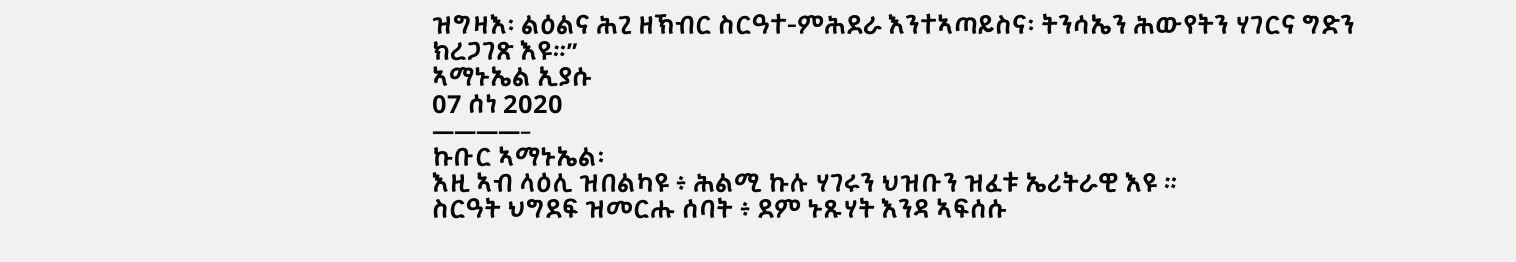ዝግዛእ፡ ልዕልና ሕጊ ዘኽብር ስርዓተ-ምሕደራ እንተኣጣይስና፡ ትንሳኤን ሕውየትን ሃገርና ግድን ክረጋገጽ እዩ።”
ኣማኑኤል ኢያሱ
07 ሰነ 2020
————–
ኩቡር ኣማኑኤል፡
እዚ ኣብ ላዕሊ ዝበልካዩ ፥ ሕልሚ ኩሉ ሃገሩን ህዝቡን ዝፈቱ ኤሪትራዊ እዩ ።
ስርዓት ህግደፍ ዝመርሑ ሰባት ፥ ደም ኑጹሃት እንዳ ኣፍሰሱ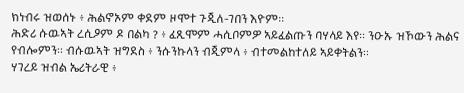ክነብሩ ዝወሰኑ ፥ ሕልኖኦም ቀደም ዞሞተ ጉጂለ-ገበን እዮም።
ሕድሪ ሱዉኣት ረሲዖም ዶ በልካ ? ፥ ፈጺሞም ሓሲቦምዎ ኣይፈልጡን ባሃላይ እየ። ንዑኡ ዝኾውን ሕልና የብሎምን። ብሱዉኣት ዝግደስ ፥ ንሱንኩላን ብጂምላ ፥ ብተመልከተለይ ኣይቀትልን።
ሃገረይ ዝብል ኤሪትራዊ ፥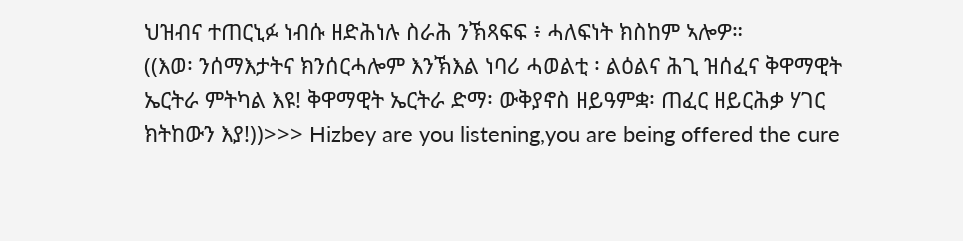ህዝብና ተጠርኒፉ ነብሱ ዘድሕነሉ ስራሕ ንኽጻፍፍ ፥ ሓለፍነት ክስከም ኣሎዎ።
((እወ፡ ንሰማእታትና ክንሰርሓሎም እንኽእል ነባሪ ሓወልቲ ፡ ልዕልና ሕጊ ዝሰፈና ቅዋማዊት ኤርትራ ምትካል እዩ! ቅዋማዊት ኤርትራ ድማ፡ ውቅያኖስ ዘይዓምቋ፡ ጠፈር ዘይርሕቃ ሃገር ክትከውን እያ!))>>> Hizbey are you listening,you are being offered the cure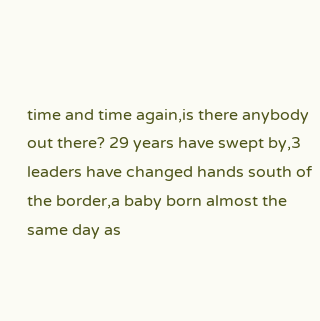time and time again,is there anybody out there? 29 years have swept by,3 leaders have changed hands south of the border,a baby born almost the same day as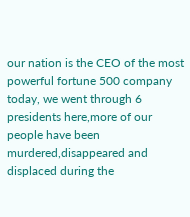our nation is the CEO of the most powerful fortune 500 company today, we went through 6 presidents here,more of our people have been murdered,disappeared and displaced during the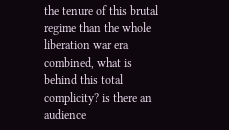the tenure of this brutal regime than the whole liberation war era combined, what is behind this total complicity? is there an audience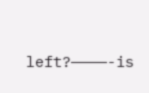left?————-is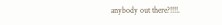anybody out there?!!!!.